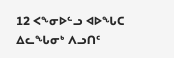12 ᐸᖕᓂᐅᓪᓗ ᐊᐅᖓᑕ ᐃᓚᖓᓂᒃ ᐱᓗᑎᑦ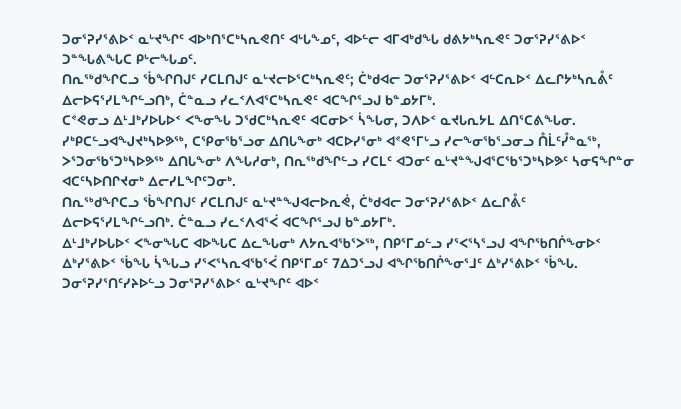ᑐᓂᕐᕈᓯᕐᕕᐅᑉ ᓇᒡᔪᖏᑦ ᐊᐅᒃᑎᕐᑕᒃᓴᕆᕙᑎᑦ ᐊᒡᒐᖕᓄᑦ, ᐊᐅᓪᓕ ᐊᒥᐊᒃᑯᖓ ᑯᕕᔭᒃᓴᕆᕙᑦ ᑐᓂᕐᕈᓯᕐᕕᐅᑉ ᑐᓐᖓᕕᖓᑕ ᑭᒡᓕᖓᓄᑦ.
ᑎᕆᖅᑯᖏᑕᓗ ᖄᖏᑎᒍᑦ ᓯᑕᒪᑎᒍᑦ ᓇᒡᔪᓕᐅᕐᑕᒃᓴᕆᕙᑦ; ᑖᒃᑯᐊᓕ ᑐᓂᕐᕈᓯᕐᕕᐅᑉ ᐊᓪᑕᕆᐅᑉ ᐃᓚᒋᔭᒃᓴᕆᕔᑦ ᐃᓕᐅᕋᕐᓯᒪᖏᓪᓗᑎᒃ, ᑖᓐᓇᓗ ᓯᓚᑉᐱᐊᕐᑕᒃᓴᕆᕙᑦ ᐊᑕᖏᕐᓗᒍ ᑲᓐᓄᔭᒥᒃ.
ᑕᕝᕙᓂᓗ ᐃᒻᒧᒃᓯᐅᒐᐅᑉ ᐸᖕᓂᖓ ᑐᖁᑕᒃᓴᕆᕙᑦ ᐊᑕᓂᐅᑉ ᓵᖓᓂ, ᑐᐱᐅᑉ ᓇᔪᒐᕆᔭᒪ ᐃᑎᕐᑕᕕᖓᓂ.
ᓯᒃᑭᑕᓪᓗᐊᖑᔪᒃᓴᐅᕗᖅ, ᑕᕿᓂᖃᕐᓗᓂ ᐃᑎᒐᖕᓂᒃ ᐊᑕᐅᓯᕐᓂᒃ ᐊᕝᕙᕐᒥᒡᓗ ᓯᓕᖕᓂᖃᕐᓗᓂᓗ ᑍᒫᑦᓮᓐᓇᖅ, ᐳᕐᑐᓂᖃᕐᑐᒃᓴᐅᕗᖅ ᐃᑎᒐᖕᓂᒃ ᐱᖓᓱᓂᒃ, ᑎᕆᖅᑯᖏᓪᓗ ᓯᑕᒪᑦ ᐊᑐᓂᑦ ᓇᒡᔪᓐᖑᐊᕐᑕᖃᕐᑐᒃᓴᐅᕗᑦ ᓴᓂᕋᖏᓐᓂ ᐊᑕᑦᓴᐅᑎᒋᔪᓂᒃ ᐃᓕᓯᒪᖏᑦᑐᓂᒃ.
ᑎᕆᖅᑯᖏᑕᓗ ᖄᖏᑎᒍᑦ ᓯᑕᒪᑎᒍᑦ ᓇᒡᔪᓐᖑᐊᓕᐅᕆᕚ, ᑖᒃᑯᐊᓕ ᑐᓂᕐᕈᓯᕐᕕᐅᑉ ᐃᓚᒋᕔᑦ ᐃᓕᐅᕋᕐᓯᒪᖏᓪᓗᑎᒃ. ᑖᓐᓇᓗ ᓯᓚᑉᐱᐊᕐᐹ ᐊᑕᖏᕐᓗᒍ ᑲᓐᓄᔭᒥᒃ.
ᐃᒻᒧᒃᓯᐅᒐᐅᑉ ᐸᖕᓂᖓᑕ ᐊᐅᖓᑕ ᐃᓚᖓᓂᒃ ᐱᔭᕆᐊᖃᕐᐳᖅ, ᑎᑭᕐᒥᓄᓪᓗ ᓯᕐᐸᕐᓴᕐᓗᒍ ᐊᖏᖃᑎᒌᖕᓂᐅᑉ ᐃᒃᓯᕐᕕᐅᑉ ᖄᖓ ᓵᖓᓗ ᓯᕐᐸᕐᓴᕆᐊᖃᕐᐹ ᑎᑭᕐᒥᓄᑦ 7ᐃᑐᕐᓗᒍ ᐊᖏᖃᑎᒌᖕᓂᕐᒧᑦ ᐃᒃᓯᕐᕕᐅᑉ ᖄᖓ.
ᑐᓂᕐᕈᓯᕐᑎᑦᓯᔨᐅᓪᓗ ᑐᓂᕐᕈᓯᕐᕕᐅᑉ ᓇᒡᔪᖏᑦ ᐊᐅᑉ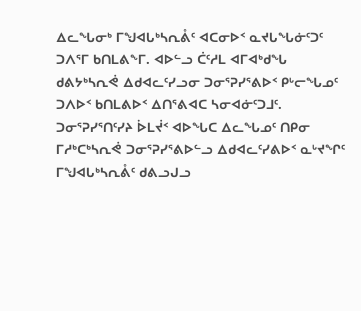ᐃᓚᖓᓂᒃ ᒥᖑᐊᒐᒃᓴᕆᕔᑦ ᐊᑕᓂᐅᑉ ᓇᔪᒐᖓᓃᑦᑐᑦ ᑐᐱᕐᒥ ᑲᑎᒪᕕᖕᒥ. ᐊᐅᓪᓗ ᑖᑦᓱᒪ ᐊᒥᐊᒃᑯᖓ ᑯᕕᔭᒃᓴᕆᕚ ᐃᑯᐊᓚᑦᓯᓗᓂ ᑐᓂᕐᕈᓯᕐᕕᐅᑉ ᑭᒡᓕᖓᓄᑦ ᑐᐱᐅᑉ ᑲᑎᒪᕕᐅᑉ ᐃᑎᕐᕕᐊᑕ ᓴᓂᐊᓃᑦᑐᒧᑦ.
ᑐᓂᕐᕈᓯᕐᑎᑦᓯᔨ ᐆᒪᔫᑉ ᐊᐅᖓᑕ ᐃᓚᖓᓄᑦ ᑎᑭᓂ ᒥᓱᒃᑕᒃᓴᕆᕚ ᑐᓂᕐᕈᓯᕐᕕᐅᓪᓗ ᐃᑯᐊᓚᑦᓯᕕᐅᑉ ᓇᒡᔪᖏᑦ ᒥᖑᐊᒐᒃᓴᕆᕔᑦ ᑯᕕᓗᒍᓗ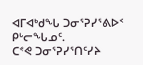ᐊᒥᐊᒃᑯᖓ ᑐᓂᕐᕈᓯᕐᕕᐅᑉ ᑭᒡᓕᖓᓄᑦ.
ᑕᕝᕙ ᑐᓂᕐᕈᓯᕐᑎᑦᓯᔨ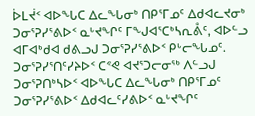ᐆᒪᔫᑉ ᐊᐅᖓᑕ ᐃᓚᖓᓂᒃ ᑎᑭᕐᒥᓄᑦ ᐃᑯᐊᓚᔪᓂᒃ ᑐᓂᕐᕈᓯᕐᕕᐅᑉ ᓇᒡᔪᖏᑦ ᒥᖑᐊᕐᑕᒃᓴᕆᕔᑦ, ᐊᐅᓪᓗ ᐊᒥᐊᒃᑯᐊ ᑯᕕᓗᒍ ᑐᓂᕐᕈᓯᕐᕕᐅᑉ ᑭᒡᓕᖓᓄᑦ.
ᑐᓂᕐᕈᓯᕐᑎᑦᓯᔨᐅᑉ ᑕᕝᕙ ᐊᔪᕐᑐᓕᓂᖅ ᐱᓪᓗᒍ ᑐᓂᕐᕈᑎᒃᓴᐅᑉ ᐊᐅᖓᑕ ᐃᓚᖓᓂᒃ ᑎᑭᕐᒥᓄᑦ ᑐᓂᕐᕈᓯᕐᕕᐅᑉ ᐃᑯᐊᓚᑦᓯᕕᐅᑉ ᓇᒡᔪᖏᑦ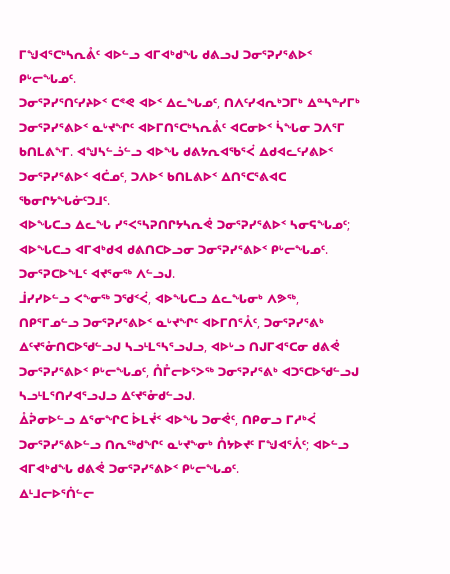ᒥᖑᐊᕐᑕᒃᓴᕆᕔᑦ ᐊᐅᓪᓗ ᐊᒥᐊᒃᑯᖓ ᑯᕕᓗᒍ ᑐᓂᕐᕈᓯᕐᕕᐅᑉ ᑭᒡᓕᖓᓄᑦ.
ᑐᓂᕐᕈᓯᕐᑎᑦᓯᔨᐅᑉ ᑕᕝᕙ ᐊᐅᑉ ᐃᓚᖓᓄᑦ, ᑎᐱᑦᓯᐊᕆᒃᑐᒥᒃ ᐃᓐᓴᓐᓯᒥᒃ ᑐᓂᕐᕈᓯᕐᕕᐅᑉ ᓇᒡᔪᖏᑦ ᐊᐅᒥᑎᕐᑕᒃᓴᕆᕔᑦ ᐊᑕᓂᐅᑉ ᓵᖓᓂ ᑐᐱᕐᒥ ᑲᑎᒪᕕᖕᒥ. ᐊᖑᓴᓪᓘᓪᓗ ᐊᐅᖓ ᑯᕕᔭᕆᐊᖃᕐᐹ ᐃᑯᐊᓚᑦᓯᕕᐅᑉ ᑐᓂᕐᕈᓯᕐᕕᐅᑉ ᐊᑖᓄᑦ, ᑐᐱᐅᑉ ᑲᑎᒪᕕᐅᑉ ᐃᑎᕐᑕᕐᕕᐊᑕ ᖃᓂᒋᔭᖓᓃᑦᑐᒧᑦ.
ᐊᐅᖓᑕᓗ ᐃᓚᖓ ᓯᕐᐸᕐᓴᕈᑎᒋᔭᓴᕆᕚ ᑐᓂᕐᕈᓯᕐᕕᐅᑉ ᓴᓂᕋᖓᓄᑦ; ᐊᐅᖓᑕᓗ ᐊᒥᐊᒃᑯᐊ ᑯᕕᑎᑕᐅᓗᓂ ᑐᓂᕐᕈᓯᕐᕕᐅᑉ ᑭᒡᓕᖓᓄᑦ. ᑐᓂᕐᕈᑕᐅᖕᒪᑦ ᐊᔪᕐᓂᖅ ᐱᓪᓗᒍ.
ᒨᓯᓯᐅᓪᓗ ᐸᖕᓂᖅ ᑐᖁᑉᐹ, ᐊᐅᖓᑕᓗ ᐃᓚᖓᓂᒃ ᐱᕗᖅ, ᑎᑭᕐᒥᓄᓪᓗ ᑐᓂᕐᕈᓯᕐᕕᐅᑉ ᓇᒡᔪᖏᑦ ᐊᐅᒥᑎᕐᐰᑦ, ᑐᓂᕐᕈᓯᕐᕕᒃ ᐃᑦᔪᕐᓁᑎᑕᐅᖁᓪᓗᒍ ᓴᓗᒻᒪᕐᓴᕐᓗᒍᓗ, ᐊᐅᒡᓗ ᑎᒍᒥᐊᕐᑕᓂ ᑯᕕᕚ ᑐᓂᕐᕈᓯᕐᕕᐅᑉ ᑭᒡᓕᖓᓄᑦ, ᑍᒤᓕᐅᕐᐳᖅ ᑐᓂᕐᕈᓯᕐᕕᒃ ᐊᑐᕐᑕᐅᖁᓪᓗᒍ ᓴᓗᒻᒪᕐᑎᓯᐊᕐᓗᒍᓗ ᐃᑦᔪᕐᓁᑯᓪᓗᒍ.
ᐂᕉᓂᐅᓪᓗ ᐃᕐᓂᖏᑕ ᐆᒪᔫᑉ ᐊᐅᖓ ᑐᓂᕚᑦ, ᑎᑭᓂᓗ ᒥᓱᒃᐹ ᑐᓂᕐᕈᓯᕐᕕᐅᓪᓗ ᑎᕆᖅᑯᖏᑦ ᓇᒡᔪᖕᓂᒃ ᑍᔭᐅᔪᑦ ᒥᖑᐊᕐᐰᑦ; ᐊᐅᓪᓗ ᐊᒥᐊᒃᑯᖓ ᑯᕕᕚ ᑐᓂᕐᕈᓯᕐᕕᐅᑉ ᑭᒡᓕᖓᓄᑦ.
ᐃᒻᒧᓕᐅᕐᑏᓪᓕ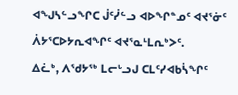ᐊᖑᓴᓪᓗᖏᑕ ᒎᑦᓰᓪᓗ ᐊᐅᖏᓐᓄᑦ ᐊᔪᕐᓃᑦ ᐲᔭᕐᑕᐅᔭᕆᐊᖏᑦ ᐊᔪᕐᓇᒻᒪᕆᒃᐳᑦ.
ᐃᓛᒃ, ᐱᖁᔭᖅ ᒪᓕᒡᓗᒍ ᑕᒪᑦᓯᐊᑲᓵᖏᑦ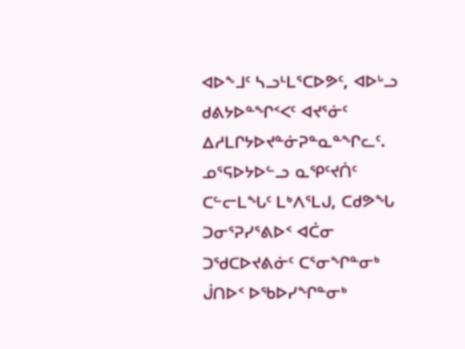ᐊᐅᖕᒧᑦ ᓴᓗᒻᒪᕐᑕᐅᕗᑦ, ᐊᐅᒡᓗ ᑯᕕᔭᐅᓐᖏᑉᐸᑦ ᐊᔪᕐᓃᑦ ᐃᓱᒪᒋᔭᐅᔪᓐᓃᕈᓐᓇᓐᖏᓚᑦ.
ᓄᕐᕋᐅᔭᐅᓪᓗ ᓇᕿᑦᔪᑏᑦ ᑕᓪᓕᒪᖓᑦ ᒪᒃᐱᕐᒪᒍ, ᑕᑯᕗᖓ ᑐᓂᕐᕈᓯᕐᕕᐅᑉ ᐊᑖᓂ ᑐᖁᑕᐅᔪᕕᓃᑦ ᑕᕐᓂᖏᓐᓂᒃ ᒎᑎᐅᑉ ᐅᖃᐅᓯᖏᓐᓂᒃ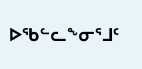ᐅᖃᓪᓚᖕᓂᕐᒧᑦ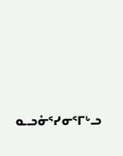ᓇᓗᓁᕐᓯᓂᕐᒥᒡᓗ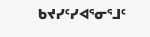ᑲᔪᓯᑦᓯᐊᕐᓂᕐᒧᑦ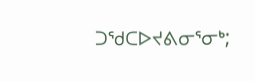ᑐᖁᑕᐅᔪᕕᓂᕐᓂᒃ;